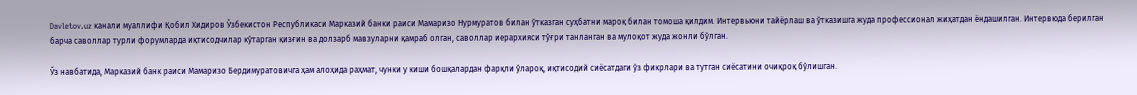Davletov.uz канали муаллифи Қобил Хидиров Ўзбекистон Республикаси Марказий банки раиси Мамаризо Нурмуратов билан ўтказган суҳбатни мароқ билан томоша қилдим. Интервьюни тайёрлаш ва ўтказишга жуда профессионал жиҳатдан ёндашилган. Интервюда берилган барча саволлар турли форумларда иқтисодчилар кўтарган қизғин ва долзарб мавзуларни қамраб олган, саволлар иерархияси тўғри танланган ва мулоқот жуда жонли бўлган.

Ўз навбатида, Марказий банк раиси Мамаризо Бердимуратовичга ҳам алоҳида раҳмат, чунки у киши бошқалардан фарқли ўлароқ, иқтисодий сиёсатдаги ўз фикрлари ва тутган сиёсатини очиқроқ бўлишган.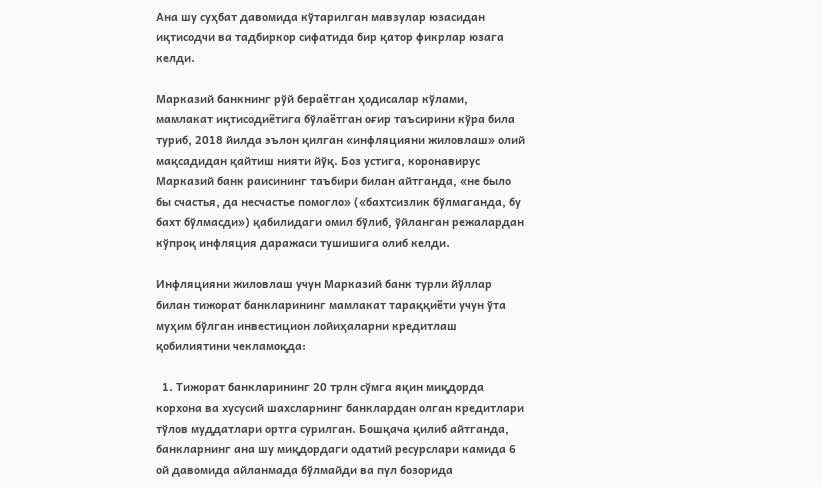Ана шу суҳбат давомида кўтарилган мавзулар юзасидан иқтисодчи ва тадбиркор сифатида бир қатор фикрлар юзага келди.

Марказий банкнинг рўй бераётган ҳодисалар кўлами, мамлакат иқтисодиётига бўлаётган оғир таъсирини кўра била туриб, 2018 йилда эълон қилган «инфляцияни жиловлаш» олий мақсадидан қайтиш нияти йўқ. Боз устига, коронавирус Марказий банк раисининг таъбири билан айтганда, «не было бы счастья, да несчастье помогло» («бахтсизлик бўлмаганда, бу бахт бўлмасди») қабилидаги омил бўлиб, ўйланган режалардан кўпроқ инфляция даражаси тушишига олиб келди.

Инфляцияни жиловлаш учун Марказий банк турли йўллар билан тижорат банкларининг мамлакат тараққиёти учун ўта муҳим бўлган инвестицион лойиҳаларни кредитлаш қобилиятини чекламоқда:

  1. Тижорат банкларининг 20 трлн сўмга яқин миқдорда корхона ва хусусий шахсларнинг банклардан олган кредитлари тўлов муддатлари ортга сурилган. Бошқача қилиб айтганда, банкларнинг ана шу миқдордаги одатий ресурслари камида 6 ой давомида айланмада бўлмайди ва пул бозорида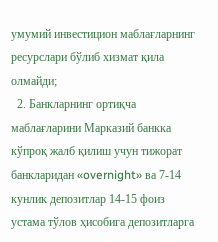умумий инвестицион маблағларнинг ресурслари бўлиб хизмат қила олмайди;
  2. Банкларнинг ортиқча маблағларини Марказий банкка кўпроқ жалб қилиш учун тижорат банкларидан «overnight» ва 7-14 кунлик депозитлар 14-15 фоиз устама тўлов ҳисобига депозитларга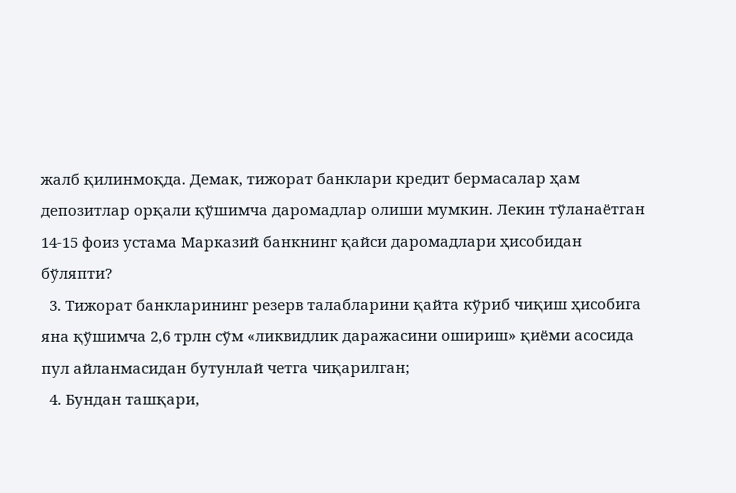жалб қилинмоқда. Демак, тижорат банклари кредит бермасалар ҳам депозитлар орқали қўшимча даромадлар олиши мумкин. Лекин тўланаётган 14-15 фоиз устама Марказий банкнинг қайси даромадлари ҳисобидан бўляпти?
  3. Тижорат банкларининг резерв талабларини қайта кўриб чиқиш ҳисобига яна қўшимча 2,6 трлн сўм «ликвидлик даражасини ошириш» қиёми асосида пул айланмасидан бутунлай четга чиқарилган;
  4. Бундан ташқари,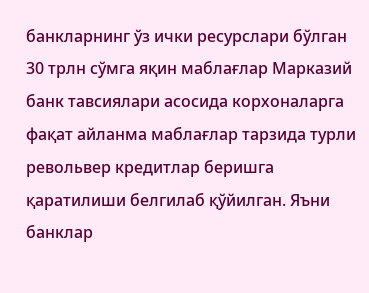банкларнинг ўз ички ресурслари бўлган 30 трлн сўмга яқин маблағлар Марказий банк тавсиялари асосида корхоналарга фақат айланма маблағлар тарзида турли револьвер кредитлар беришга қаратилиши белгилаб қўйилган. Яъни банклар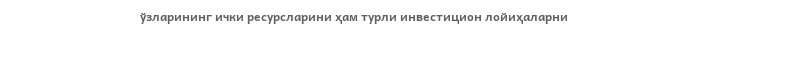ўзларининг ички ресурсларини ҳам турли инвестицион лойиҳаларни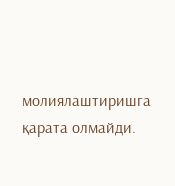молиялаштиришга қарата олмайди.